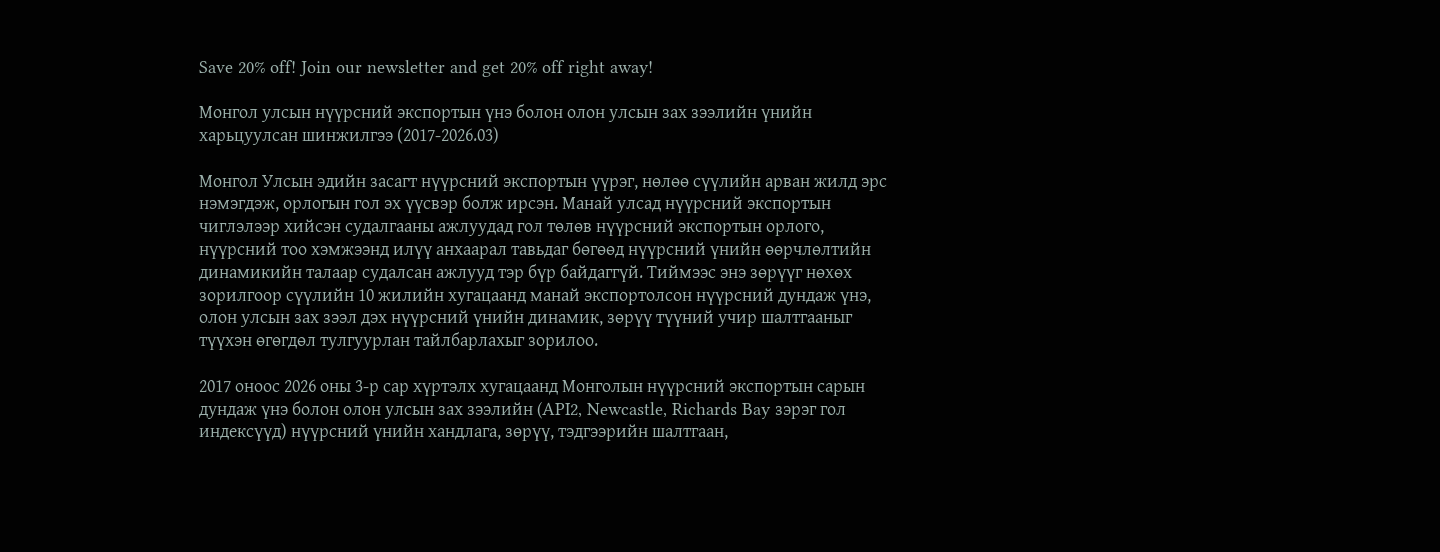Save 20% off! Join our newsletter and get 20% off right away!

Монгол улсын нүүрсний экспортын үнэ болон олон улсын зах зээлийн үнийн харьцуулсан шинжилгээ (2017-2026.03)

Монгол Улсын эдийн засагт нүүрсний экспортын үүрэг, нөлөө сүүлийн арван жилд эрс нэмэгдэж, орлогын гол эх үүсвэр болж ирсэн. Манай улсад нүүрсний экспортын чиглэлээр хийсэн судалгааны ажлуудад гол төлөв нүүрсний экспортын орлого, нүүрсний тоо хэмжээнд илүү анхаарал тавьдаг бөгөөд нүүрсний үнийн өөрчлөлтийн динамикийн талаар судалсан ажлууд тэр бүр байдаггүй. Тиймээс энэ зөрүүг нөхөх зорилгоор сүүлийн 10 жилийн хугацаанд манай экспортолсон нүүрсний дундаж үнэ, олон улсын зах зээл дэх нүүрсний үнийн динамик, зөрүү түүний учир шалтгааныг түүхэн өгөгдөл тулгуурлан тайлбарлахыг зорилоо.

2017 оноос 2026 оны 3-р сар хүртэлх хугацаанд Монголын нүүрсний экспортын сарын дундаж үнэ болон олон улсын зах зээлийн (API2, Newcastle, Richards Bay зэрэг гол индексүүд) нүүрсний үнийн хандлага, зөрүү, тэдгээрийн шалтгаан,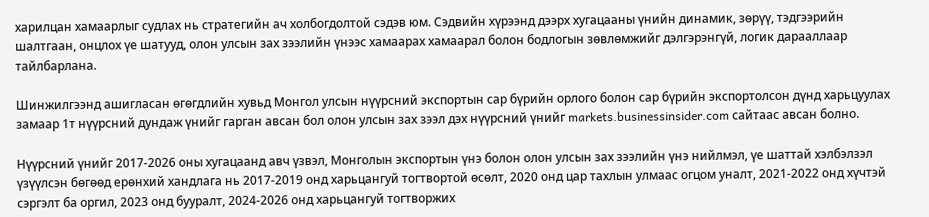харилцан хамаарлыг судлах нь стратегийн ач холбогдолтой сэдэв юм. Сэдвийн хүрээнд дээрх хугацааны үнийн динамик, зөрүү, тэдгээрийн шалтгаан, онцлох үе шатууд, олон улсын зах зээлийн үнээс хамаарах хамаарал болон бодлогын зөвлөмжийг дэлгэрэнгүй, логик дарааллаар тайлбарлана.

Шинжилгээнд ашигласан өгөгдлийн хувьд Монгол улсын нүүрсний экспортын сар бүрийн орлого болон сар бүрийн экспортолсон дүнд харьцуулах замаар 1т нүүрсний дундаж үнийг гарган авсан бол олон улсын зах зээл дэх нүүрсний үнийг markets.businessinsider.com сайтаас авсан болно.

Нүүрсний үнийг 2017-2026 оны хугацаанд авч үзвэл, Монголын экспортын үнэ болон олон улсын зах зээлийн үнэ нийлмэл, үе шаттай хэлбэлзэл үзүүлсэн бөгөөд ерөнхий хандлага нь 2017-2019 онд харьцангуй тогтвортой өсөлт, 2020 онд цар тахлын улмаас огцом уналт, 2021-2022 онд хүчтэй сэргэлт ба оргил, 2023 онд бууралт, 2024-2026 онд харьцангуй тогтворжих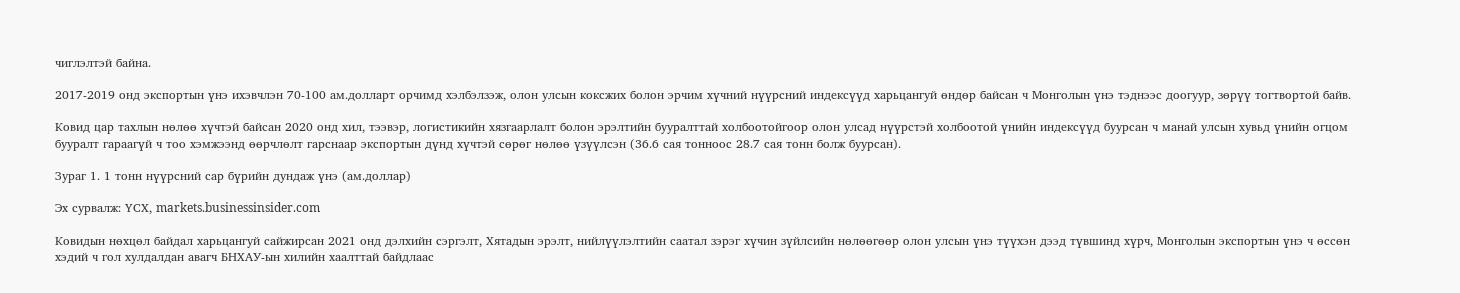чиглэлтэй байна.

2017-2019 онд экспортын үнэ ихэвчлэн 70-100 ам.долларт орчимд хэлбэлзэж, олон улсын коксжих болон эрчим хүчний нүүрсний индексүүд харьцангуй өндөр байсан ч Монголын үнэ тэднээс доогуур, зөрүү тогтвортой байв.

Ковид цар тахлын нөлөө хүчтэй байсан 2020 онд хил, тээвэр, логистикийн хязгаарлалт болон эрэлтийн бууралттай холбоотойгоор олон улсад нүүрстэй холбоотой үнийн индексүүд буурсан ч манай улсын хувьд үнийн огцом бууралт гараагүй ч тоо хэмжээнд өөрчлөлт гарснаар экспортын дүнд хүчтэй сөрөг нөлөө үзүүлсэн (36.6 сая тонноос 28.7 сая тонн болж буурсан).

Зураг 1. 1 тонн нүүрсний сар бүрийн дундаж үнэ (ам.доллар)

Эх сурвалж: ҮСХ, markets.businessinsider.com

Ковидын нөхцөл байдал харьцангуй сайжирсан 2021 онд дэлхийн сэргэлт, Хятадын эрэлт, нийлүүлэлтийн саатал зэрэг хүчин зүйлсийн нөлөөгөөр олон улсын үнэ түүхэн дээд түвшинд хүрч, Монголын экспортын үнэ ч өссөн хэдий ч гол хулдалдан авагч БНХАУ-ын хилийн хаалттай байдлаас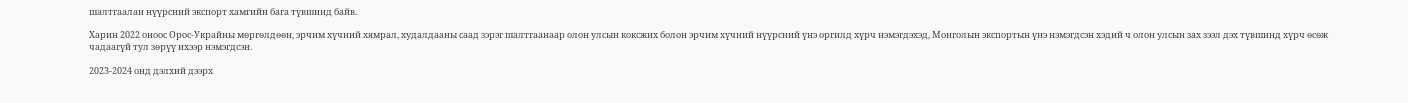шалтгаалан нүүрсний экспорт хамгийн бага түвшинд байв.

Харин 2022 оноос Орос-Украйны мөргөлдөөн, эрчим хүчний хямрал, худалдааны саад зэрэг шалтгаанаар олон улсын коксжих болон эрчим хүчний нүүрсний үнэ оргилд хүрч нэмэгдэхэд, Монголын экспортын үнэ нэмэгдсэн хэдий ч олон улсын зах зээл дэх түвшинд хүрч өсөж чадаагүй тул зөрүү ихээр нэмэгдсэн.

2023-2024 онд дэлхий дээрх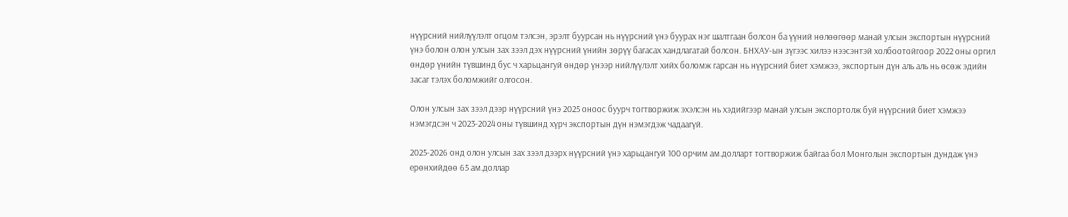нүүрсний нийлүүлэлт огцом тэлсэн, эрэлт буурсан нь нүүрсний үнэ буурах нэг шалтгаан болсон ба үүний нөлөөгөөр манай улсын экспортын нүүрсний үнэ болон олон улсын зах зээл дэх нүүрсний үнийн зөрүү багасах хандлагатай болсон. БНХАУ-ын зүгээс хилээ нээсэнтэй холбоотойгоор 2022 оны оргил өндөр үнийн түвшинд бус ч харьцангуй өндөр үнээр нийлүүлэлт хийх боломж гарсан нь нүүрсний биет хэмжээ, экспортын дүн аль аль нь өсөж эдийн засаг тэлэх боломжийг олгосон.

Олон улсын зах зээл дээр нүүрсний үнэ 2025 оноос буурч тогтворжиж эхэлсэн нь хэдийгээр манай улсын экспортолж буй нүүрсний биет хэмжээ нэмэгдсэн ч 2023-2024 оны түвшинд хүрч экспортын дүн нэмэгдэж чадаагүй.

2025-2026 онд олон улсын зах зээл дээрх нүүрсний үнэ харьцангуй 100 орчим ам.долларт тогтворжиж байгаа бол Монголын экспортын дундаж үнэ ерөнхийдөө 65 ам.доллар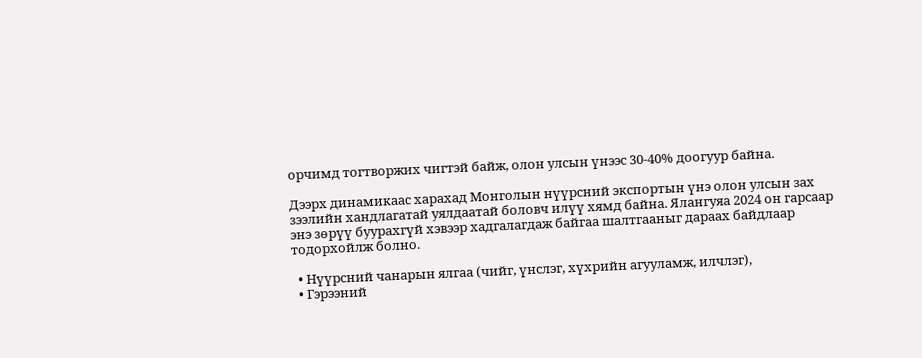орчимд тогтворжих чигтэй байж, олон улсын үнээс 30-40% доогуур байна.

Дээрх динамикаас харахад Монголын нүүрсний экспортын үнэ олон улсын зах зээлийн хандлагатай уялдаатай боловч илүү хямд байна. Ялангуяа 2024 он гарсаар энэ зөрүү буурахгүй хэвээр хадгалагдаж байгаа шалтгааныг дараах байдлаар тодорхойлж болно.

  • Нүүрсний чанарын ялгаа (чийг, үнслэг, хүхрийн агууламж, илчлэг),
  • Гэрээний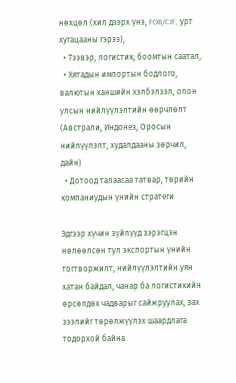нөхцөл (хил дээрх үнэ, FOB/CIF, урт хугацааны гэрээ),
  • Тээвэр, логистик, боомтын саатал,
  • Хятадын импортын бодлого, валютын ханшийн хэлбэлзэл, олон улсын нийлүүлэлтийн өөрчлөлт (Австрали, Индонез, Оросын нийлүүлэлт, худалдааны зөрчил, дайн)
  • Дотоод талаасаа татвар, төрийн компаниудын үнийн стратеги

Эдгээр хүчин зүйлүүд зэрэгцэн нөлөөлсөн тул экспортын үнийн тогтворжилт, нийлүүлэлтийн уян хатан байдал, чанар ба логистикийн өрсөлдөх чадварыг сайжруулах, зах зээлийг төрөлжүүлэх шаардлага тодорхой байна.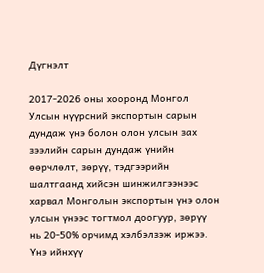Дүгнэлт

2017-2026 оны хооронд Монгол Улсын нүүрсний экспортын сарын дундаж үнэ болон олон улсын зах зээлийн сарын дундаж үнийн өөрчлөлт, зөрүү, тэдгээрийн шалтгаанд хийсэн шинжилгээнээс харвал Монголын экспортын үнэ олон улсын үнээс тогтмол доогуур, зөрүү нь 20-50% орчимд хэлбэлзэж иржээ. Үнэ ийнхүү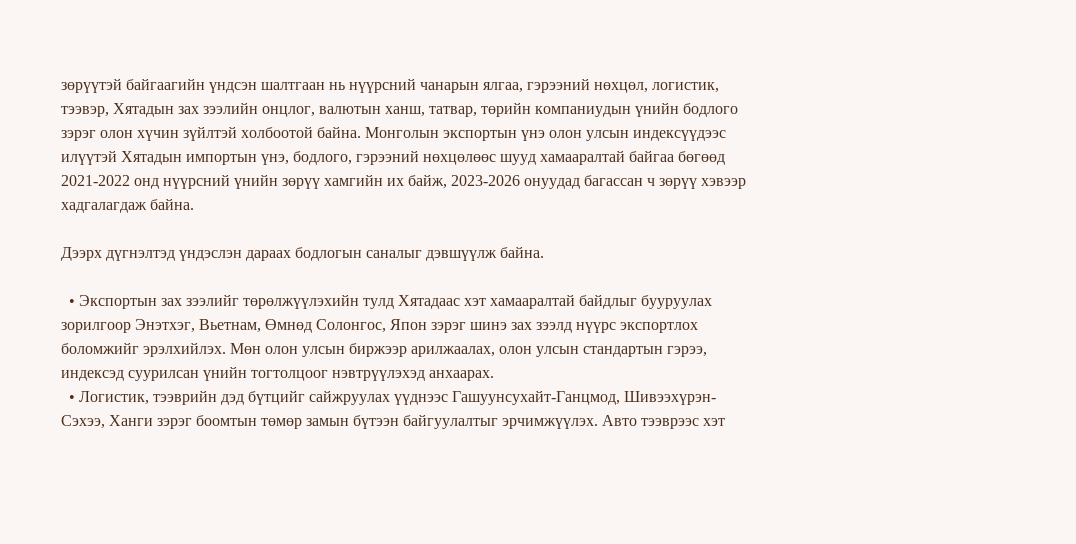зөрүүтэй байгаагийн үндсэн шалтгаан нь нүүрсний чанарын ялгаа, гэрээний нөхцөл, логистик, тээвэр, Хятадын зах зээлийн онцлог, валютын ханш, татвар, төрийн компаниудын үнийн бодлого зэрэг олон хүчин зүйлтэй холбоотой байна. Монголын экспортын үнэ олон улсын индексүүдээс илүүтэй Хятадын импортын үнэ, бодлого, гэрээний нөхцөлөөс шууд хамааралтай байгаа бөгөөд 2021-2022 онд нүүрсний үнийн зөрүү хамгийн их байж, 2023-2026 онуудад багассан ч зөрүү хэвээр хадгалагдаж байна.

Дээрх дүгнэлтэд үндэслэн дараах бодлогын саналыг дэвшүүлж байна.

  • Экспортын зах зээлийг төрөлжүүлэхийн тулд Хятадаас хэт хамааралтай байдлыг бууруулах зорилгоор Энэтхэг, Вьетнам, Өмнөд Солонгос, Япон зэрэг шинэ зах зээлд нүүрс экспортлох боломжийг эрэлхийлэх. Мөн олон улсын биржээр арилжаалах, олон улсын стандартын гэрээ, индексэд суурилсан үнийн тогтолцоог нэвтрүүлэхэд анхаарах.
  • Логистик, тээврийн дэд бүтцийг сайжруулах үүднээс Гашуунсухайт-Ганцмод, Шивээхүрэн-Сэхээ, Ханги зэрэг боомтын төмөр замын бүтээн байгуулалтыг эрчимжүүлэх. Авто тээврээс хэт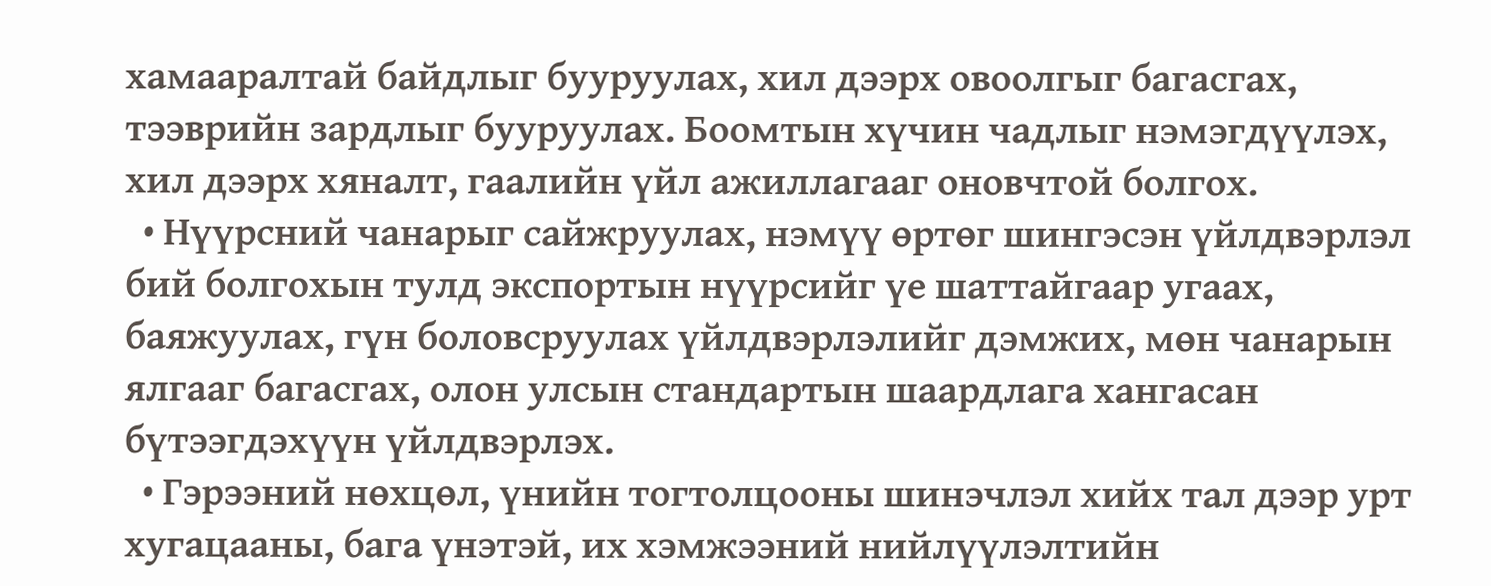хамааралтай байдлыг бууруулах, хил дээрх овоолгыг багасгах, тээврийн зардлыг бууруулах. Боомтын хүчин чадлыг нэмэгдүүлэх, хил дээрх хяналт, гаалийн үйл ажиллагааг оновчтой болгох.
  • Нүүрсний чанарыг сайжруулах, нэмүү өртөг шингэсэн үйлдвэрлэл бий болгохын тулд экспортын нүүрсийг үе шаттайгаар угаах, баяжуулах, гүн боловсруулах үйлдвэрлэлийг дэмжих, мөн чанарын ялгааг багасгах, олон улсын стандартын шаардлага хангасан бүтээгдэхүүн үйлдвэрлэх.
  • Гэрээний нөхцөл, үнийн тогтолцооны шинэчлэл хийх тал дээр урт хугацааны, бага үнэтэй, их хэмжээний нийлүүлэлтийн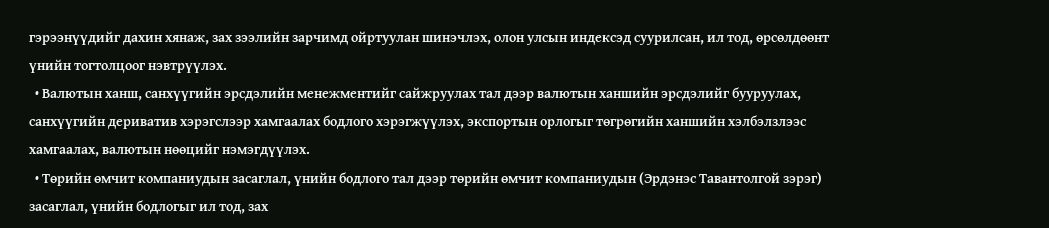гэрээнүүдийг дахин хянаж, зах зээлийн зарчимд ойртуулан шинэчлэх, олон улсын индексэд суурилсан, ил тод, өрсөлдөөнт үнийн тогтолцоог нэвтрүүлэх.
  • Валютын ханш, санхүүгийн эрсдэлийн менежментийг сайжруулах тал дээр валютын ханшийн эрсдэлийг бууруулах, санхүүгийн дериватив хэрэгслээр хамгаалах бодлого хэрэгжүүлэх, экспортын орлогыг төгрөгийн ханшийн хэлбэлзлээс хамгаалах, валютын нөөцийг нэмэгдүүлэх.
  • Төрийн өмчит компаниудын засаглал, үнийн бодлого тал дээр төрийн өмчит компаниудын (Эрдэнэс Тавантолгой зэрэг) засаглал, үнийн бодлогыг ил тод, зах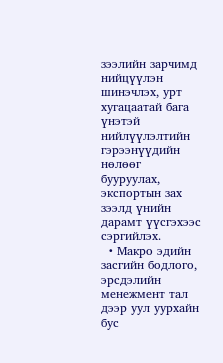зээлийн зарчимд нийцүүлэн шинэчлэх, урт хугацаатай бага үнэтэй нийлүүлэлтийн гэрээнүүдийн нөлөөг бууруулах, экспортын зах зээлд үнийн дарамт үүсгэхээс сэргийлэх.
  • Макро эдийн засгийн бодлого, эрсдэлийн менежмент тал дээр уул уурхайн бус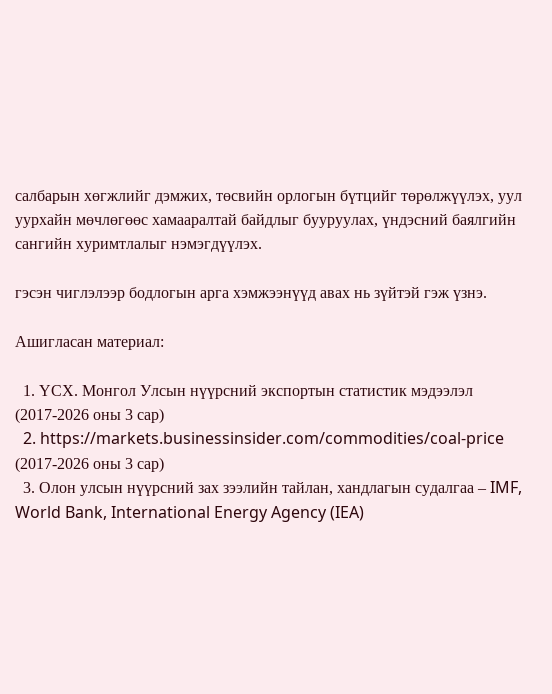салбарын хөгжлийг дэмжих, төсвийн орлогын бүтцийг төрөлжүүлэх, уул уурхайн мөчлөгөөс хамааралтай байдлыг бууруулах, үндэсний баялгийн сангийн хуримтлалыг нэмэгдүүлэх.

гэсэн чиглэлээр бодлогын арга хэмжээнүүд авах нь зүйтэй гэж үзнэ.

Ашигласан материал:

  1. ҮСХ. Монгол Улсын нүүрсний экспортын статистик мэдээлэл (2017-2026 оны 3 сар)
  2. https://markets.businessinsider.com/commodities/coal-price (2017-2026 оны 3 сар)
  3. Олон улсын нүүрсний зах зээлийн тайлан, хандлагын судалгаа – IMF, World Bank, International Energy Agency (IEA)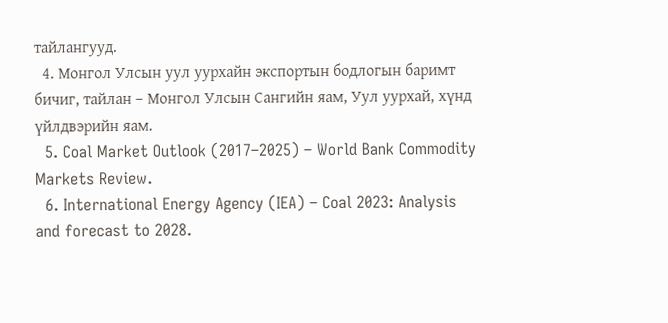тайлангууд.
  4. Монгол Улсын уул уурхайн экспортын бодлогын баримт бичиг, тайлан – Монгол Улсын Сангийн яам, Уул уурхай, хүнд үйлдвэрийн яам.
  5. Coal Market Outlook (2017–2025) – World Bank Commodity Markets Review.
  6. International Energy Agency (IEA) – Coal 2023: Analysis and forecast to 2028.